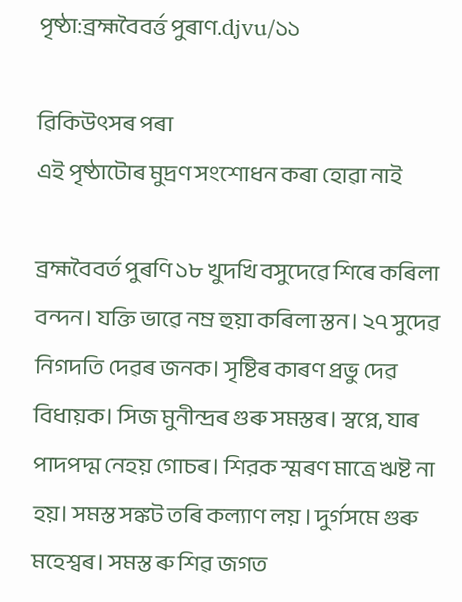পৃষ্ঠা:ব্ৰহ্মবৈবৰ্ত্ত পুৰাণ.djvu/১১

ৱিকিউৎসৰ পৰা
এই পৃষ্ঠাটোৰ মুদ্ৰণ সংশোধন কৰা হোৱা নাই

ব্রহ্মবৈবর্ত পুৰণি ১৮ খুদখি বসুদেৱে শিৰে কৰিলা বন্দন। যক্তি ভাৱে নম্র হুয়া কৰিলা স্তন। ২৭ সুদেৱ নিগদতি দেৱৰ জনক। সৃষ্টিৰ কাৰণ প্ৰভু দেৱ বিধায়ক। সিজ মুনীন্দ্ৰৰ গুৰু সমস্তৰ। স্বপ্নে, যাৰ পাদপদ্ম নেহয় গোচৰ। শিরক স্মৰণ মাত্রে ঋষ্ট না হয়। সমস্ত সঙ্কট তৰি কল্যাণ লয় । দুর্গসমে গুৰু মহেশ্বৰ। সমস্ত ৰু শিৱ জগত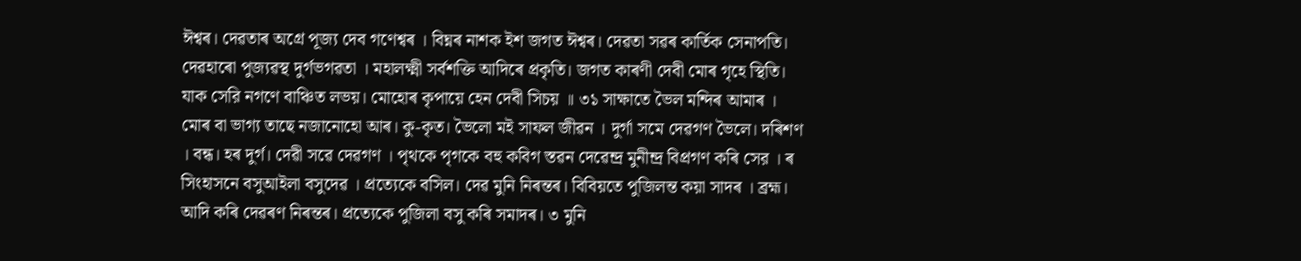ঈশ্বৰ। দেৱতাৰ অগ্রে পূজ্য দেব গণেশ্বৰ । বিঘ্নৰ নাশক ইশ জগত ঈশ্বৰ। দেৱতা সৱৰ কার্তিক সেনাপতি। দেৱহাৰো পুজ্যৱস্থ দুৰ্গভগৱতা । মহালক্ষ্মী সর্বশক্তি আদিৰে প্রকৃতি। জগত কাৰণী দেবী মোৰ গৃহে স্থিতি। যাক সেরি নগণে বাঞ্চিত লভয়। মোহোৰ কৃপায়ে হেন দেবী সিচয় ॥ ৩১ সাক্ষাতে ভৈল মন্দিৰ আমাৰ । মোৰ বা ভাগ্য তাছে নজানোহো আৰ। কু-কৃত। ভৈলো মই সাফল জীৱন । দুর্গা সমে দেৱগণ ভৈলে। দৰিশণ । বন্ধ। হৰ দুৰ্গ। দেৱী সৱে দেৱগণ । পৃথকে পৃগকে বহু কবিগ স্তৱন দেৱেন্দ্র মুনীন্দ্র বিপ্রগণ কৰি সের । ৰ সিংহাসনে বসুআইলা বসুদেৱ । প্রত্যেকে বসিল। দেৱ মুনি নিৰন্তৰ। বিবিয়তে পুজিলন্ত কয়া সাদৰ । ব্ৰহ্ম। আদি কৰি দেৱৰণ নিৰন্তৰ। প্রত্যেকে পুজিলা বসু কৰি সমাদৰ। ৩ মুনি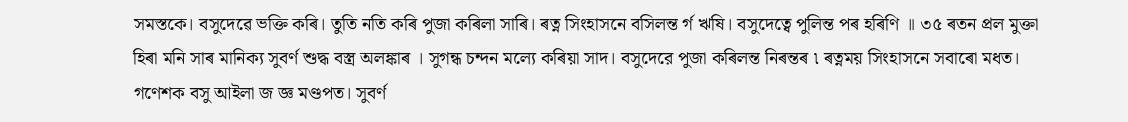সমস্তকে। বসুদেৱে ভক্তি কৰি। তুতি নতি কৰি পুজা কৰিলা সাৰি। ৰত্ন সিংহাসনে বসিলন্ত র্গ ঋষি। বসুদেত্বে পুলিন্ত পৰ হৰিণি ॥ ৩৫ ৰতন প্রল মুক্তা হিৰা মনি সাৰ মানিক্য সুবর্ণ শুদ্ধ বস্ত্র অলঙ্কাৰ । সুগন্ধ চন্দন মল্যে কৰিয়া সাদ। বসুদেরে পুজা কৰিলন্ত নিৰন্তৰ ৷ ৰত্নময় সিংহাসনে সবাৰো মধত। গণেশক বসু আইলা জ জ্ঞ মণ্ডপত। সুবৰ্ণ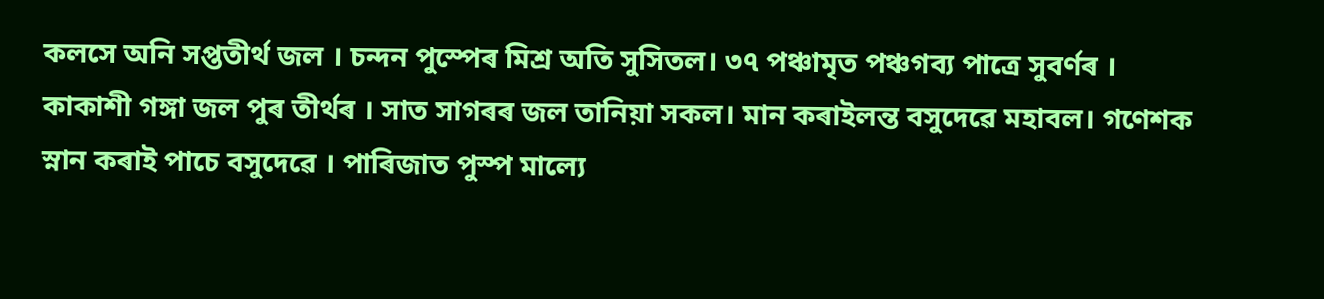কলসে অনি সপ্ততীর্থ জল । চন্দন পুস্পেৰ মিশ্ৰ অতি সুসিতল। ৩৭ পঞ্চামৃত পঞ্চগব্য পাত্রে সুবৰ্ণৰ । কাকাশী গঙ্গা জল পুৰ তীৰ্থৰ । সাত সাগৰৰ জল তানিয়া সকল। মান কৰাইলন্ত বসুদেৱে মহাবল। গণেশক স্নান কৰাই পাচে বসুদেৱে । পাৰিজাত পুস্প মাল্যে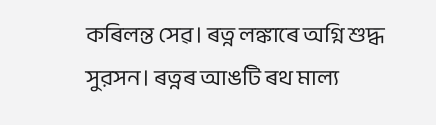কৰিলন্ত সেৱ। ৰত্ন লঙ্কাৰে অগ্নি শুদ্ধ সুরসন। ৰত্নৰ আঙটি ৰথ মাল্য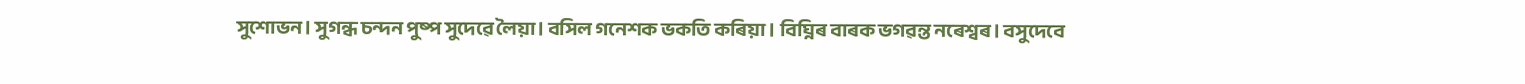সুশোভন। সুগন্ধ চন্দন পুষ্প সুদেৱে লৈয়া। বসিল গনেশক ভকতি কৰিয়া । বিঘ্নিৰ বাৰক ভগৱন্ত নৰেশ্বৰ। বসুদেবে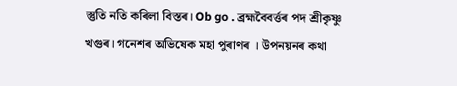স্তুতি নতি কৰিলা বিস্তৰ। Ob go . ব্রহ্মবৈবর্ত্তৰ পদ শ্রীকৃষ্ণু খগুৰ। গনেশৰ অভিষেক মহা পুৰাণৰ । উপনয়নৰ কথা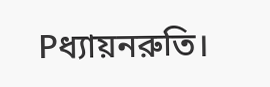Pধ্যায়নরুতি।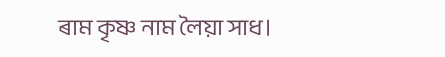ৰাম কৃষ্ণ নাম লৈয়া সাধ।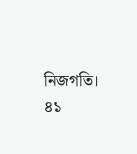নিজগতি। ৪১